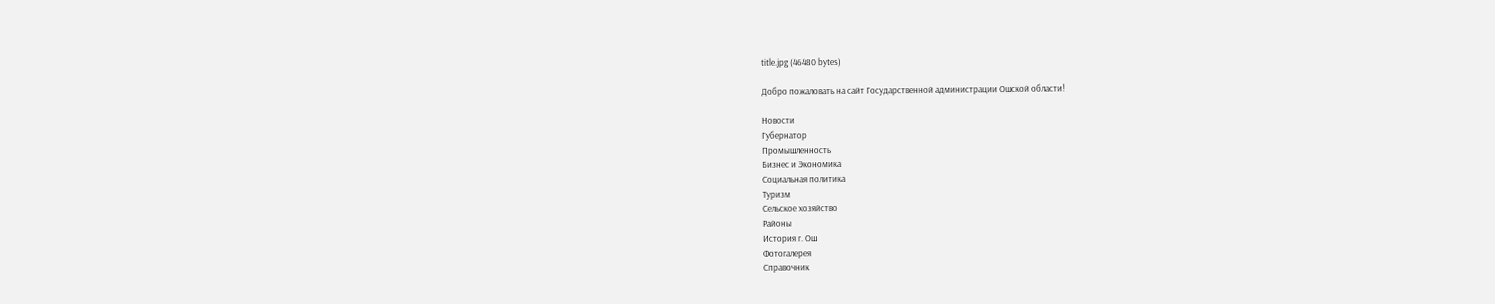title.jpg (46480 bytes)

Добро пожаловать на сайт Государственной администрации Ошской области!

Новости
Губернатор
Промышленность
Бизнес и Экономика
Социальная политика
Туризм
Сельское хозяйство
Районы
История г. Ош
Фотогалерея
Справочник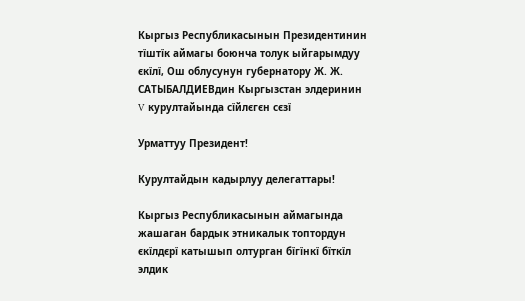Кыргыз Республикасынын Президентинин тїштїк аймагы боюнча толук ыйгарымдуу єкїлї, Ош облусунун губернатору Ж. Ж. САТЫБАЛДИЕВдин Кыргызстан элдеринин V курултайында сїйлєгєн сєзї

Урматтуу Президент!

Курултайдын кадырлуу делегаттары!

Кыргыз Республикасынын аймагында жашаган бардык этникалык топтордун єкїлдєрї катышып олтурган бїгїнкї бїткїл элдик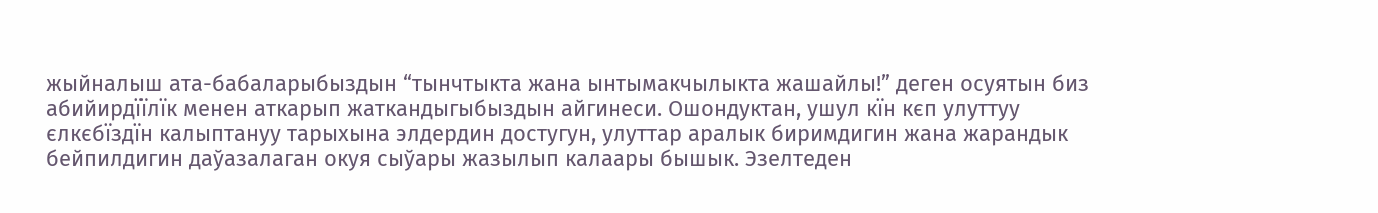жыйналыш ата-бабаларыбыздын “тынчтыкта жана ынтымакчылыкта жашайлы!” деген осуятын биз абийирдїїлїк менен аткарып жаткандыгыбыздын айгинеси. Ошондуктан, ушул кїн кєп улуттуу єлкєбїздїн калыптануу тарыхына элдердин достугун, улуттар аралык биримдигин жана жарандык бейпилдигин даўазалаган окуя сыўары жазылып калаары бышык. Эзелтеден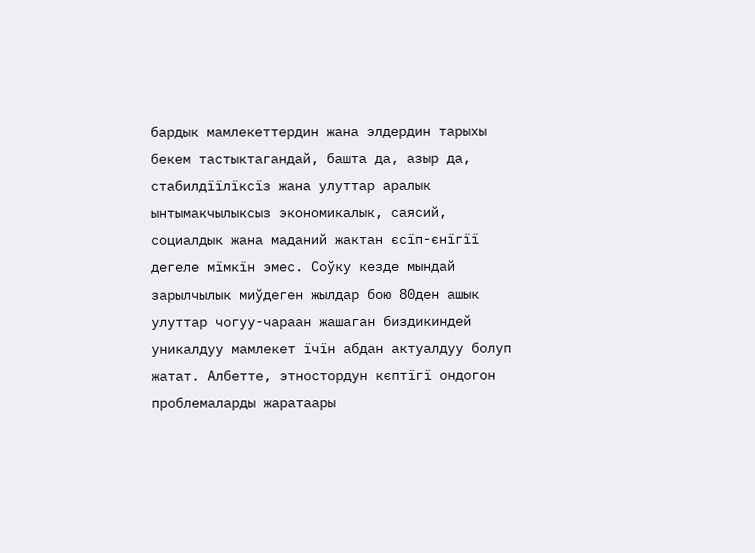бардык мамлекеттердин жана элдердин тарыхы бекем тастыктагандай, башта да, азыр да, стабилдїїлїксїз жана улуттар аралык ынтымакчылыксыз экономикалык, саясий, социалдык жана маданий жактан єсїп-єнїгїї дегеле мїмкїн эмес. Соўку кезде мындай зарылчылык миўдеген жылдар бою 80ден ашык улуттар чогуу-чараан жашаган биздикиндей уникалдуу мамлекет їчїн абдан актуалдуу болуп жатат. Албетте, этностордун кєптїгї ондогон проблемаларды жаратаары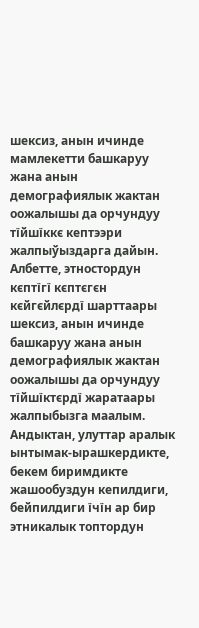шексиз, анын ичинде мамлекетти башкаруу жана анын демографиялык жактан оожалышы да орчундуу тїйшїккє кептээри жалпыўыздарга дайын. Албетте, этностордун кєптїгї кєптєгєн кєйгєйлєрдї шарттаары шексиз, анын ичинде башкаруу жана анын демографиялык жактан оожалышы да орчундуу тїйшїктєрдї жаратаары жалпыбызга маалым. Андыктан, улуттар аралык ынтымак-ырашкердикте, бекем биримдикте жашообуздун кепилдиги, бейпилдиги їчїн ар бир этникалык топтордун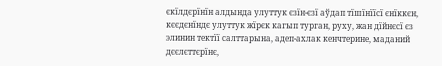єкїлдєрїнїн алдында улуттук єзїн-єзї аўдап тїшїнїїсї єнїккєн, кєєдєнїндє улуттук жїрєк кагып турган, руху, жан дїйнєсї єз элинин тектїї салттарына, адеп-ахлак кенчтерине, маданий дєєлєттєрїнє,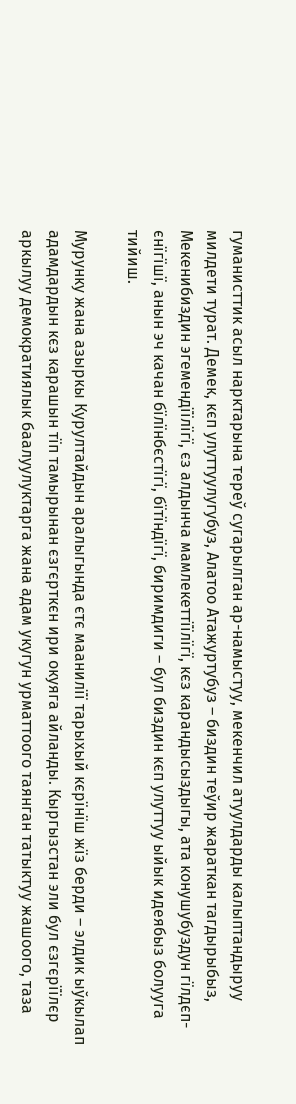гуманисттик асыл нарктарына тереў сугарылган ар-намыстуу, мекенчил атуулдарды калыптандыруу милдети турат. Демек, кєп улуттуулугубуз, Алатоо Атажуртубуз – биздин теўир жараткан тагдырыбыз, Мекенибиздин эгемендїїлїгї, єз алдынча мамлекеттїїлїгї, кєз карандысыздыгы, ата конушубуздун гїлдєп-єнїгїшї, анын эч качан бїлїнбєстїгї, бїтїндїгї, биримдиги – бул биздин кєп улуттуу ыйык идеябыз болууга тийиш.

Мурунку жана азыркы Курултайдын аралыгында єтє маанилїї тарыхый кєрїнїш жїз берди – элдик ыўкылап адамдардын кєз карашын тїп тамырынан єзгєрткєн ири окуяга айланды. Кыргызстан эли бул єзгєрїїлєр аркылуу демократиялык баалуулуктарга жана адам укугун урматтоого таянган татыктуу жашоого, таза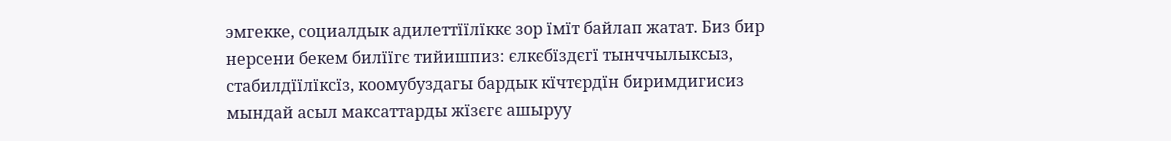эмгекке, социалдык адилеттїїлїккє зор їмїт байлап жатат. Биз бир нерсени бекем билїїгє тийишпиз: єлкєбїздєгї тынччылыксыз, стабилдїїлїксїз, коомубуздагы бардык кїчтєрдїн биримдигисиз мындай асыл максаттарды жїзєгє ашыруу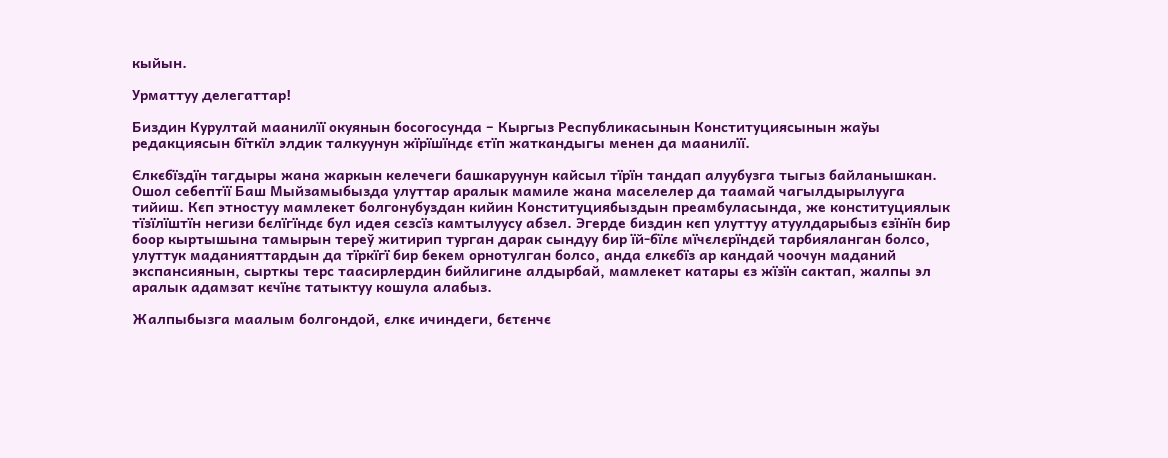кыйын.

Урматтуу делегаттар!

Биздин Курултай маанилїї окуянын босогосунда – Кыргыз Республикасынын Конституциясынын жаўы редакциясын бїткїл элдик талкуунун жїрїшїндє єтїп жаткандыгы менен да маанилїї.

Єлкєбїздїн тагдыры жана жаркын келечеги башкаруунун кайсыл тїрїн тандап алуубузга тыгыз байланышкан. Ошол себептїї Баш Мыйзамыбызда улуттар аралык мамиле жана маселелер да таамай чагылдырылууга тийиш. Кєп этностуу мамлекет болгонубуздан кийин Конституциябыздын преамбуласында, же конституциялык тїзїлїштїн негизи бєлїгїндє бул идея сєзсїз камтылуусу абзел. Эгерде биздин кєп улуттуу атуулдарыбыз єзїнїн бир боор кыртышына тамырын тереў житирип турган дарак сындуу бир їй-бїлє мїчєлєрїндєй тарбияланган болсо, улуттук маданияттардын да тїркїгї бир бекем орнотулган болсо, анда єлкєбїз ар кандай чоочун маданий экспансиянын, сырткы терс таасирлердин бийлигине алдырбай, мамлекет катары єз жїзїн сактап, жалпы эл аралык адамзат кєчїнє татыктуу кошула алабыз.

Жалпыбызга маалым болгондой, єлкє ичиндеги, бєтєнчє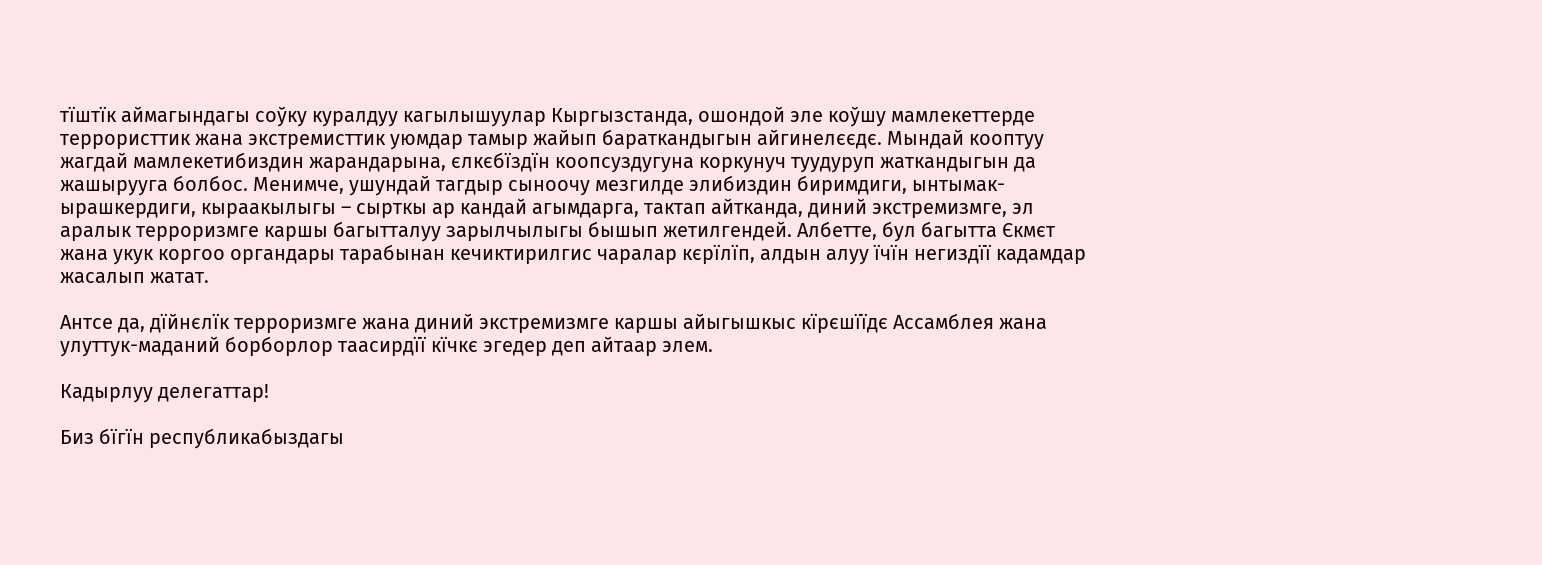тїштїк аймагындагы соўку куралдуу кагылышуулар Кыргызстанда, ошондой эле коўшу мамлекеттерде террористтик жана экстремисттик уюмдар тамыр жайып бараткандыгын айгинелєєдє. Мындай кооптуу жагдай мамлекетибиздин жарандарына, єлкєбїздїн коопсуздугуна коркунуч туудуруп жаткандыгын да жашырууга болбос. Менимче, ушундай тагдыр сыноочу мезгилде элибиздин биримдиги, ынтымак-ырашкердиги, кыраакылыгы – сырткы ар кандай агымдарга, тактап айтканда, диний экстремизмге, эл аралык терроризмге каршы багытталуу зарылчылыгы бышып жетилгендей. Албетте, бул багытта Єкмєт жана укук коргоо органдары тарабынан кечиктирилгис чаралар кєрїлїп, алдын алуу їчїн негиздїї кадамдар жасалып жатат.

Антсе да, дїйнєлїк терроризмге жана диний экстремизмге каршы айыгышкыс кїрєшїїдє Ассамблея жана улуттук-маданий борборлор таасирдїї кїчкє эгедер деп айтаар элем.

Кадырлуу делегаттар!

Биз бїгїн республикабыздагы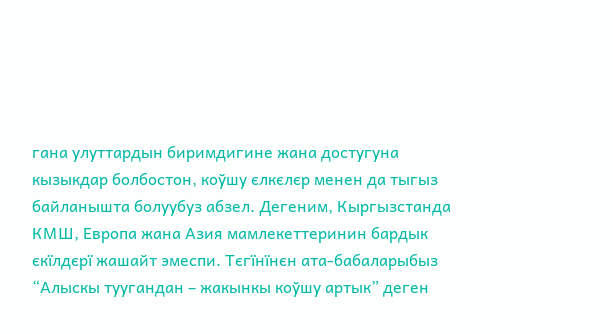гана улуттардын биримдигине жана достугуна кызыкдар болбостон, коўшу єлкєлєр менен да тыгыз байланышта болуубуз абзел. Дегеним, Кыргызстанда КМШ, Европа жана Азия мамлекеттеринин бардык єкїлдєрї жашайт эмеспи. Тєгїнїнєн ата-бабаларыбыз “Алыскы туугандан – жакынкы коўшу артык” деген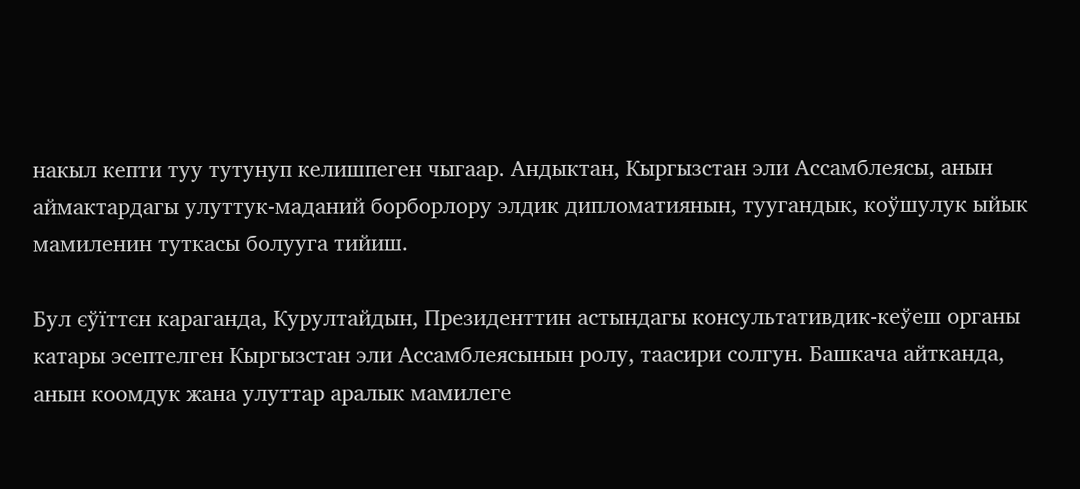накыл кепти туу тутунуп келишпеген чыгаар. Андыктан, Кыргызстан эли Ассамблеясы, анын аймактардагы улуттук-маданий борборлору элдик дипломатиянын, туугандык, коўшулук ыйык мамиленин туткасы болууга тийиш.

Бул єўїттєн караганда, Курултайдын, Президенттин астындагы консультативдик-кеўеш органы катары эсептелген Кыргызстан эли Ассамблеясынын ролу, таасири солгун. Башкача айтканда, анын коомдук жана улуттар аралык мамилеге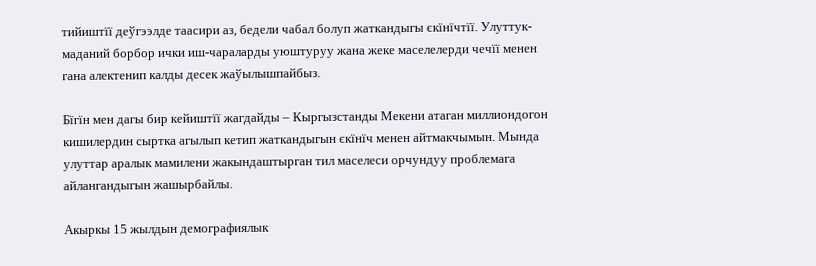тийиштїї деўгээлде таасири аз, бедели чабал болуп жаткандыгы єкїнїчтїї. Улуттук-маданий борбор ички иш-чараларды уюштуруу жана жеке маселелерди чечїї менен гана алектенип калды десек жаўылышпайбыз.

Бїгїн мен дагы бир кейиштїї жагдайды – Кыргызстанды Мекени атаган миллиондогон кишилердин сыртка агылып кетип жаткандыгын єкїнїч менен айтмакчымын. Мында улуттар аралык мамилени жакындаштырган тил маселеси орчундуу проблемага айлангандыгын жашырбайлы.

Акыркы 15 жылдын демографиялык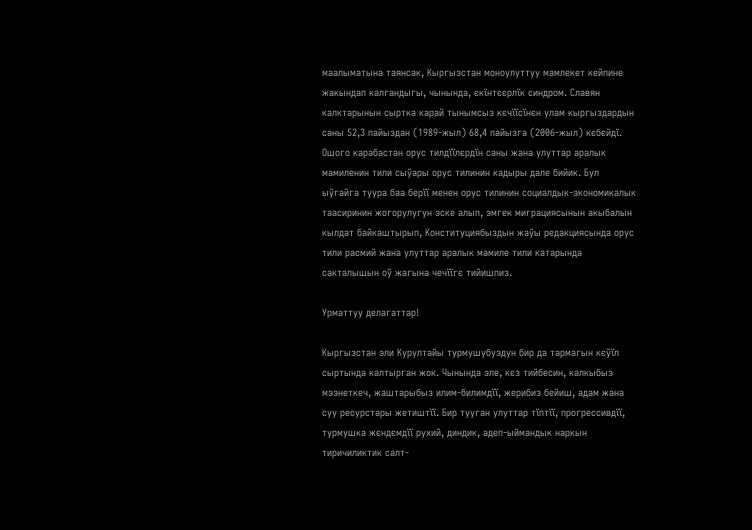маалыматына таянсак, Кыргызстан моноулуттуу мамлекет кейпине жакындап калгандыгы, чынында, єкїнтєєрлїк синдром. Славян калктарынын сыртка карай тынымсыз кєчїїсїнєн улам кыргыздардын саны 52,3 пайыздан (1989-жыл) 68,4 пайызга (2006-жыл) кєбєйдї. Ошого карабастан орус тилдїїлєрдїн саны жана улуттар аралык мамиленин тили сыўары орус тилинин кадыры дале бийик. Бул ыўгайга туура баа берїї менен орус тилинин социалдык-экономикалык таасиринин жогорулугун эске алып, эмгек миграциясынын акыбалын кылдат байкаштырып, Конституциябыздын жаўы редакциясында орус тили расмий жана улуттар аралык мамиле тили катарында сакталышын оў жагына чечїїгє тийишпиз.

Урматтуу делагаттар!

Кыргызстан эли Курултайы турмушубуздун бир да тармагын кєўїл сыртында калтырган жок. Чынында эле, кєз тийбесин, калкыбыз мээнеткеч, жаштарыбыз илим-билимдїї, жерибиз бейиш, адам жана суу ресурстары жетиштїї. Бир тууган улуттар тїптїї, прогрессивдїї, турмушка жєндємдїї рухий, диндик, адеп-ыймандык наркын тиричиликтик салт-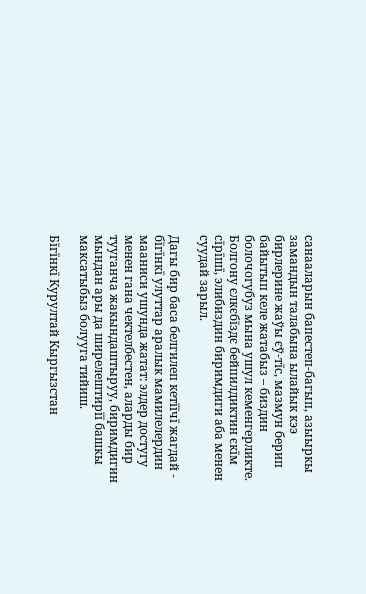санааларын бапестеп-багып, азыыркы замандын талабына ылайык кээ бирлерине жаўы єў-тїс, мазмун берип байытып келе жатабыз – биздин болочогубуз мына ушул кеменгерликте. Болгону єлкєбїздє бейпилдиктин єкїм сїрїшї, элибиздин биримдиги аба менен суудай зарыл.

Дагы бир баса белгилеп кетїїчї жагдай - бїгїнкї улуттар аралык мамилелердин мааниси ушунда жатат: элдер достугу менен гана чектелбестен, аларды бир тууганча жакындаштыруу, биримдигин мындан ары да ширелештирїї башкы максатыбыз болууга тийиш.

Бїгїнкї Курултай Кыргызстан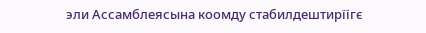эли Ассамблеясына коомду стабилдештирїїгє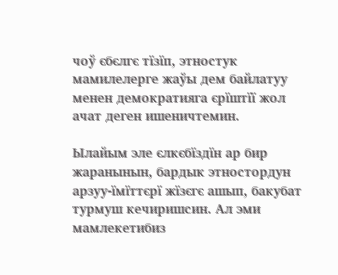чоў єбєлгє тїзїп, этностук мамилелерге жаўы дем байлатуу менен демократияга єрїштїї жол ачат деген ишеничтемин.

Ылайым эле єлкєбїздїн ар бир жаранынын, бардык этностордун арзуу-їмїттєрї жїзєгє ашып, бакубат турмуш кечиришсин. Ал эми мамлекетибиз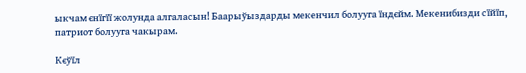ыкчам єнїгїї жолунда алгаласын! Баарыўыздарды мекенчил болууга їндєйм. Мекенибизди сїйїп, патриот болууга чакырам.

Кєўїл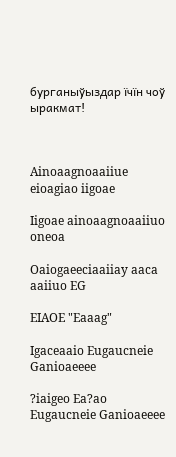бурганыўыздар їчїн чоў ыракмат!



Ainoaagnoaaiiue eioagiao iigoae

Iigoae ainoaagnoaaiiuo oneoa

Oaiogaeeciaaiiay aaca aaiiuo EG

EIAOE "Eaaag"

Igaceaaio Eugaucneie Ganioaeeee

?iaigeo Ea?ao Eugaucneie Ganioaeeee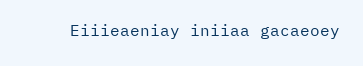Eiiieaeniay iniiaa gacaeoey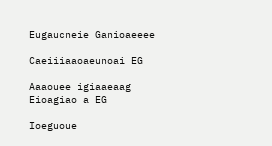Eugaucneie Ganioaeeee

Caeiiiaaoaeunoai EG

Aaaouee igiaaeaag Eioagiao a EG

Ioeguoue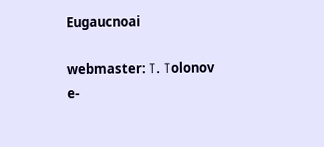Eugaucnoai

webmaster: Т. Тolonov
e-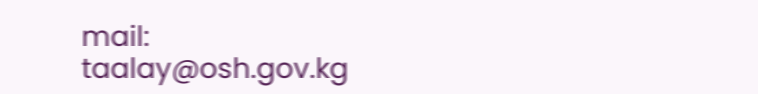mail:
taalay@osh.gov.kg